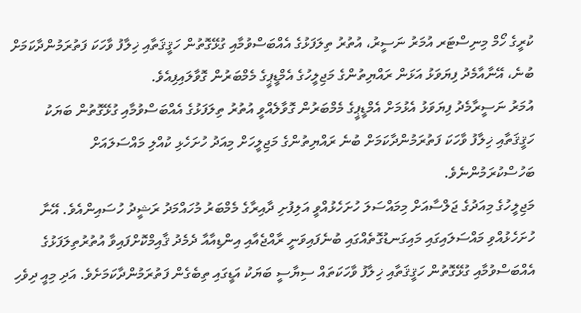ކުރީގެ ހޯމް މިނިސްޓަރ އުމަރު ނަސީރު، އުތުރު ތިލަފަޅުގެ އެއްބަސްވުމާއި ގުޅޭގޮތުން ހަޤީޤަތާއި ޚިލާފު ވާހަކަ ފަތުރަމުންދާކަމަށް ބުނެ، އޭނާއާމެދު ފިޔަވަޅު އަޅަން ރައްޔިތުންގެ މަޖިލީހުގެ އެމްޑީޕީގެ މެމްބަރުން ގޮވާލައިފިއެވެ.
އުމަރު ނަސީރާމެދު ފިޔަވަޅު އެޅުމަށް އެމްޑީޕީގެ މެމްބަރުން ގޮވާލެއްވީ އުތުރު ތިލަފަޅުގެ އެއްބަސްވުމާއި ގުޅޭގޮތުން ބަޔަކު ހަޤީޤަތާއި ޚިލާފު ވާހަކަ ފަތުރަމުންދާކަމަށް ބުނެ ރައްޔިތުންގެ މަޖިލީހަށް މިއަދު ހުށަހެޅި ކުއްލި މައްސަލައަށް ބަހުސްކުރަމުންނެވެ.
މަޖިލީހުގެ މިއަދުގެ ޖަލްސާއަށް މިމައްސަލަ ހުށަހެޅުއްވީ އަލިފުށި ދާއިރާގެ މެމްބަރު މުހައްމަދު ރަޝީދު ހުސައިންއެވެ. އޭނާ ހުށަހެޅުއްވި މައްސަލައިގައި މައިގަނޑުގޮތެއްގައި ބުނެފައިވަނީ ރާއްޖެއާއި އިންޑިއާއާ ދެމެދު ޤާއިމްކޮށްފައިވާ އުތުރުތިލަފަޅުގެ އެއްބަސްވުމާއި ގުޅޭގޮތުން ހަޤީޤަތާއި ޚިލާފު ވާހަކަތައް ސިޔާސީ ބަޔަކު އަޑީގައި ތިބެގެން ފަތުރަމުންދާކަމަށެވެ. އަދި މިއީ ދިވެހި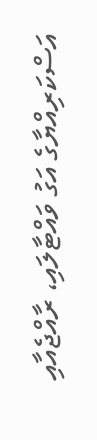އަސްކަރިއްޔާގެ އަގު ވައްޓާލައި، ރާއްޖެއާއި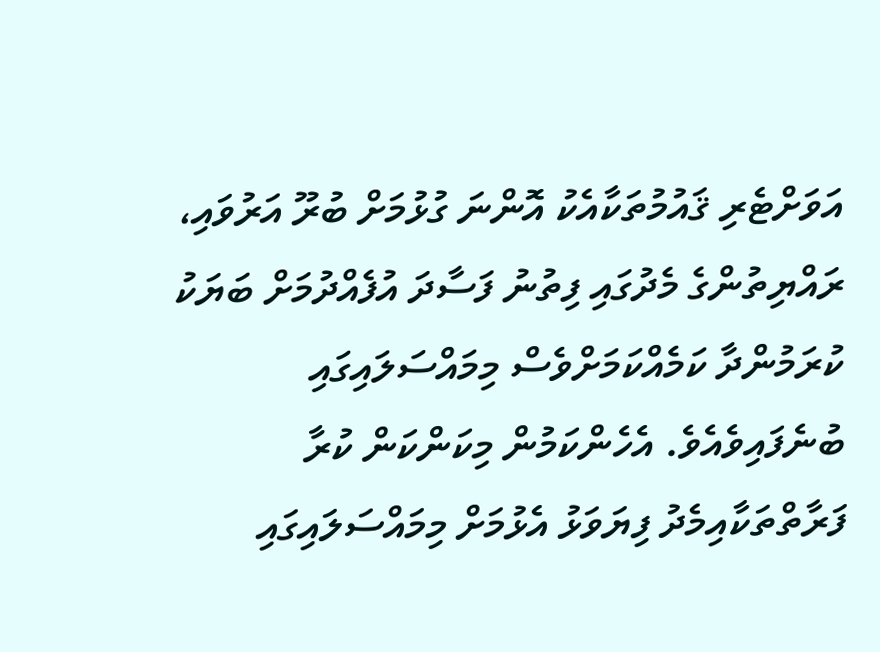އަވަށްޓެރި ޤައުމުތަކާއެކު އޮންނަ ގުޅުމަށް ބުރޫ އަރުވައި، ރައްޔިތުންގެ މެދުގައި ފިތުނު ފަސާދަ އުފެއްދުމަށް ބަޔަކު ކުރަމުންދާ ކަމެއްކަމަށްވެސް މިމައްސަލައިގައި ބުނެފައިވެއެވެ. އެހެންކަމުން މިކަންކަން ކުރާ ފަރާތްތަކާއިމެދު ފިޔަވަޅު އެޅުމަށް މިމައްސަލައިގައި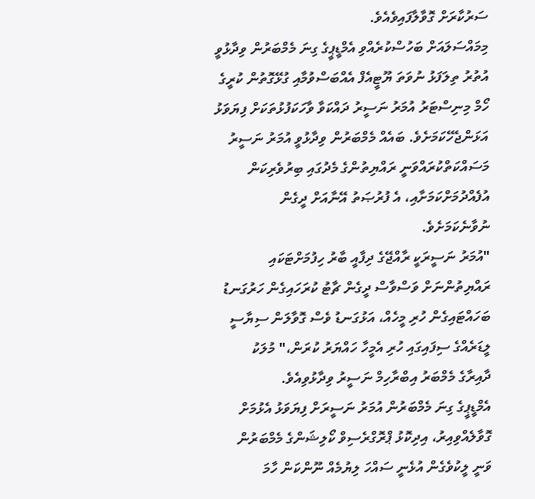ސަރުކާރަށް ގޮވާލާފައިވެއެވެ.
މިމައްސަލައަށް ބަހުސްކުރެއްވި އެމްޑީޕީގެ ގިނަ މެމްބަރުން ވިދާޅުވީ އުތުރު ތިލަފަޅު ނުވަތަ ޔޫޓީއެފް އެއްބަސްވުމާއި ގުޅޭގޮތުން ކުރީގެ ހޯމް މިނިސްޓަރު އުމަރު ނަސީރު ދައްކަވާ ވާހަކަފުޅުތަކަށް ފިޔަވަޅު އަޅަންޖެހޭކަމަށެވެ. ބައެއް މެމްބަރުން ވިދާޅުވީ އުމަރު ނަސީރު މަސައްކަތްކުރައްވަނީ ރައްޔިތުންގެ މެދުގައި ބިރުވެރިކަން އުފެއްދުމަށްކަމަށާއި، އެ ފުރުޞަތު އޭނާއަށް ދީގެން ނުވާނެކަމަށެވެ.
"އުމަރު ނަސީރަކީ ރާއްޖޭގެ ދިފާއީ ބާރު ހިފުމަށްޓަކައި ރައްޔިތުންނަށް ވަސްވާސް ދީގެން ޗާޓު ކުރަހައިގެން ހަރުގަނޑު ބަހައްޓައިގެން ހުރި މީހެއް، އަޅުގަނޑު ވެސް ގޮވާލަން ސިޔާސީ ލީޑަރެއްގެ ސިފައިގައި ހުރި އެމީހާ ހައްޔަރު ކުރަން،" މުލަކު ދާއިރާގެ މެމްބަރު އިބްރާހިމް ނަސީރު ވިދާޅުވިއެވެ.
އެމްޑީޕީގެ ގިނަ މެމްބަރުން އުމަރު ނަސީރަށް ފިޔަވަޅު އެޅުމަށް ގޮވާލެއްވިއިރު، އިދިކޮޅު ޕްރޮގްރެސިވް ކޯލިޝަންގެ މެމްބަރުން ވަނީ ލީކުވެގެން އުޅެނީ ސައްހަ ލިޔުމެއް ނޫންކަން ހާމަ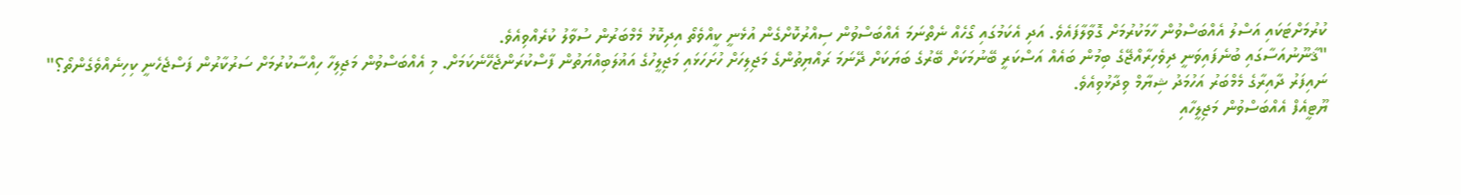ކުރުމަށްޓަކައި އަސްލު އެއްބަސްވުން ހާމަކުރުމަށް ގޮވާލާފައެވެ. އަދި އެކަމުގައި ގޯހެއް ނެތްނަމަ އެއްބަސްވުން ސިއްރުކޮށްގެން އުޅެނީ ކީއްވެތޯ އިދިކޮޅު މެމްބަރުން ސުވާލު ކުރެއްވިއެވެ.
"ޤާނޫނުއަސާގައި ބުނެފައިވަނީ ދިވެހިރާއްޖޭގެ ބިމުން ބައެއް އަސްކަރީ ބޭނުމަކަށް ބޭރުގެ ބަޔަކަށް ދޭނަމަ ރައްޔިތުންގެ މަޖިލިހަށް ހުށަހަޅައި މަޖިލީހުގެ އަޣުލަބިއްޔަތުން ފާސްކުރަންޖެހޭނެކަމަށް. މި އެއްބަސްވުން މަޖިލިހާ ހިއްސާކުރުމަށް ސަރުކާރުން ފަސްޖެހެނީ ކިހިނެއްވެގެންތޯ؟" ނައިފަރު ދާއިރާގެ މެމްބަރު އަހުމަދު ޝިޔާމް ވިދާޅުވިއެވެ.
ޔޫޓީއެފް އެއްބަސްވުން މަޖިލީހާއި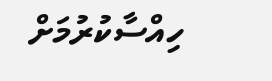ހިއްސާކުރުމަށް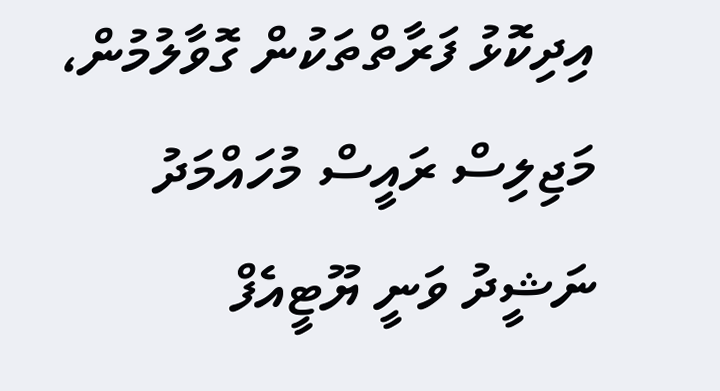އިދިކޮޅު ފަރާތްތަކުން ގޮވާލުމުން، މަޖިލިސް ރައީސް މުހައްމަދު ނަޝީދު ވަނީ ޔޫޓީއެފް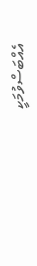އެއްބަސްވުމަކީ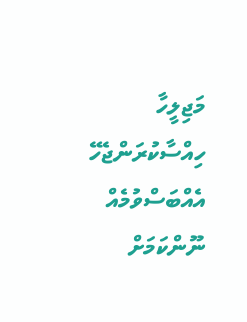މަޖިލީހާ ހިއްސާކުރަންޖެހޭ އެއްބަސްވުމެއް ނޫންކަމަށް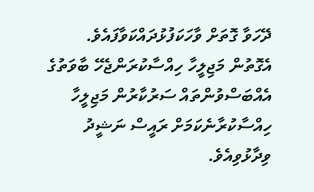ދޭހަވާ ގޮތަށް ވާހަކަފުޅުދައްކަވާފައެވެ. އެގޮތުން މަޖިލީހާ ހިއްސާކުރަންޖެހޭ ބާވަތުގެ އެއްބަސްވުންތައް ސަރުކާރުން މަޖިލީހާ ހިއްސާކުރާނެކަމަށް ރައީސް ނަޝީދު ވިދާޅުވިއެވެ.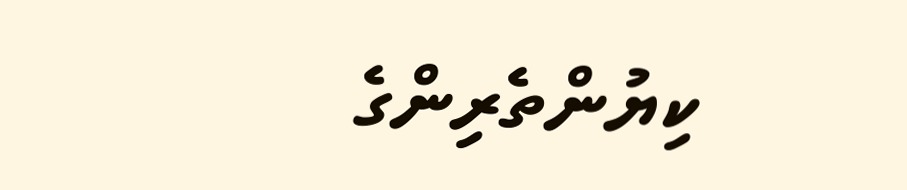ކިޔުންތެރިންގެ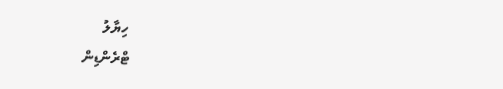ހިޔާލު
ޓްރެންޑިން